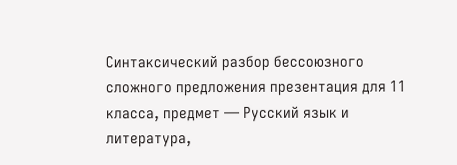Синтаксический разбор бессоюзного сложного предложения презентация для 11 класса, предмет — Русский язык и литература,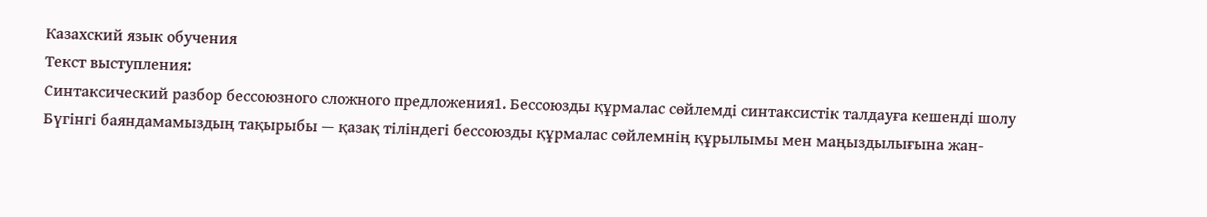Казахский язык обучения
Текст выступления:
Синтаксический разбор бессоюзного сложного предложения1. Бессоюзды құрмалас сөйлемді синтаксистік талдауға кешенді шолу
Бүгінгі баяндамамыздың тақырыбы — қазақ тіліндегі бессоюзды құрмалас сөйлемнің құрылымы мен маңыздылығына жан-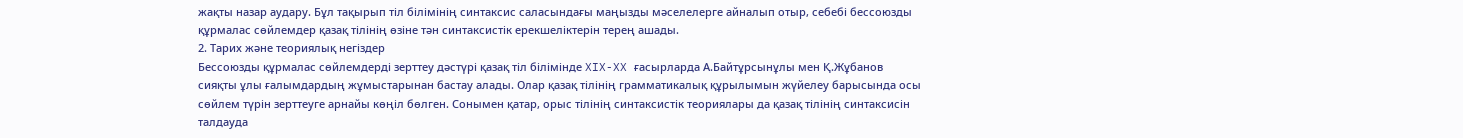жақты назар аудару. Бұл тақырып тіл білімінің синтаксис саласындағы маңызды мәселелерге айналып отыр, себебі бессоюзды құрмалас сөйлемдер қазақ тілінің өзіне тән синтаксистік ерекшеліктерін терең ашады.
2. Тарих және теориялық негіздер
Бессоюзды құрмалас сөйлемдерді зерттеу дәстүрі қазақ тіл білімінде XIX-XX ғасырларда А.Байтұрсынұлы мен Қ.Жұбанов сияқты ұлы ғалымдардың жұмыстарынан бастау алады. Олар қазақ тілінің грамматикалық құрылымын жүйелеу барысында осы сөйлем түрін зерттеуге арнайы көңіл бөлген. Сонымен қатар, орыс тілінің синтаксистік теориялары да қазақ тілінің синтаксисін талдауда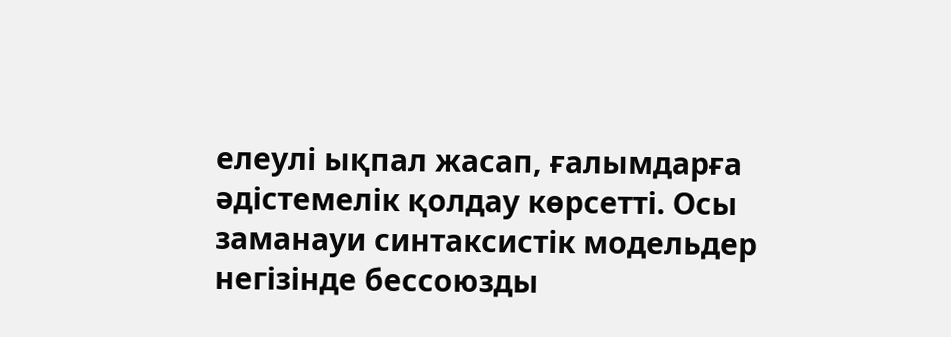елеулі ықпал жасап, ғалымдарға әдістемелік қолдау көрсетті. Осы заманауи синтаксистік модельдер негізінде бессоюзды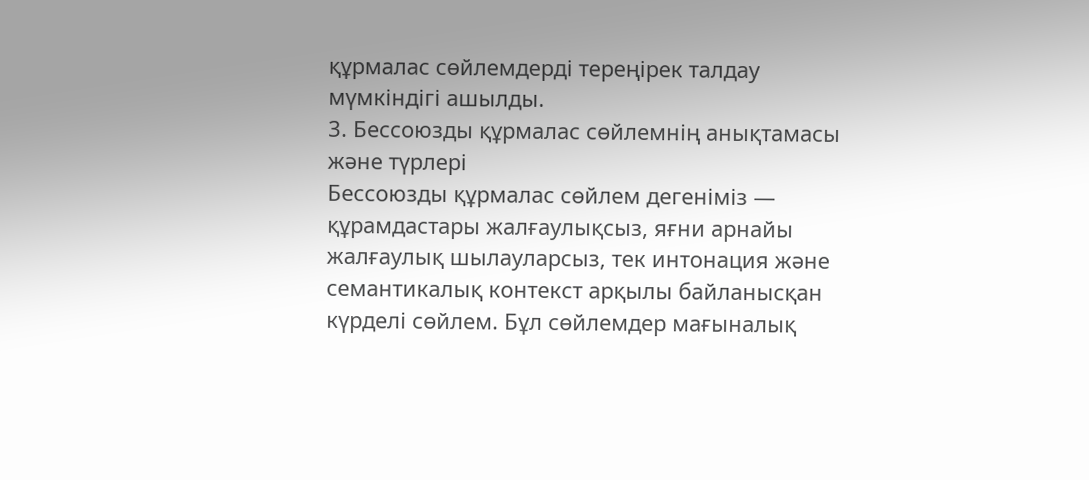құрмалас сөйлемдерді тереңірек талдау мүмкіндігі ашылды.
3. Бессоюзды құрмалас сөйлемнің анықтамасы және түрлері
Бессоюзды құрмалас сөйлем дегеніміз — құрамдастары жалғаулықсыз, яғни арнайы жалғаулық шылауларсыз, тек интонация және семантикалық контекст арқылы байланысқан күрделі сөйлем. Бұл сөйлемдер мағыналық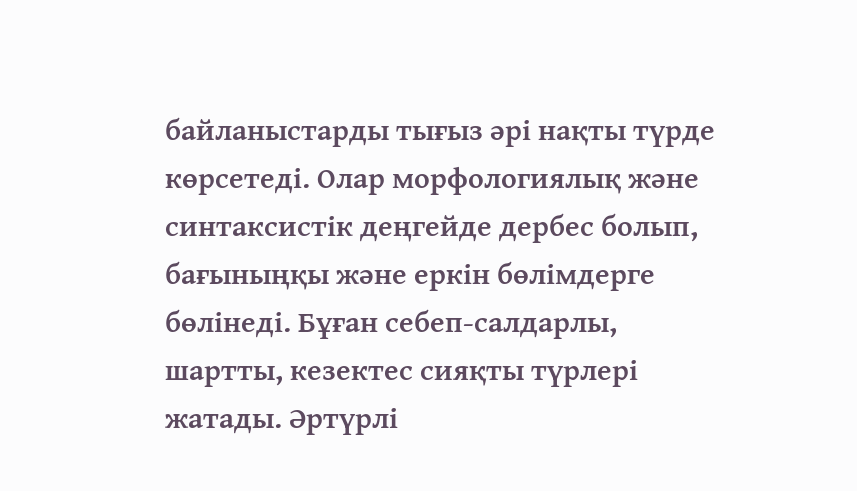байланыстарды тығыз әрі нақты түрде көрсетеді. Олар морфологиялық және синтаксистік деңгейде дербес болып, бағыныңқы және еркін бөлімдерге бөлінеді. Бұған себеп-салдарлы, шартты, кезектес сияқты түрлері жатады. Әртүрлі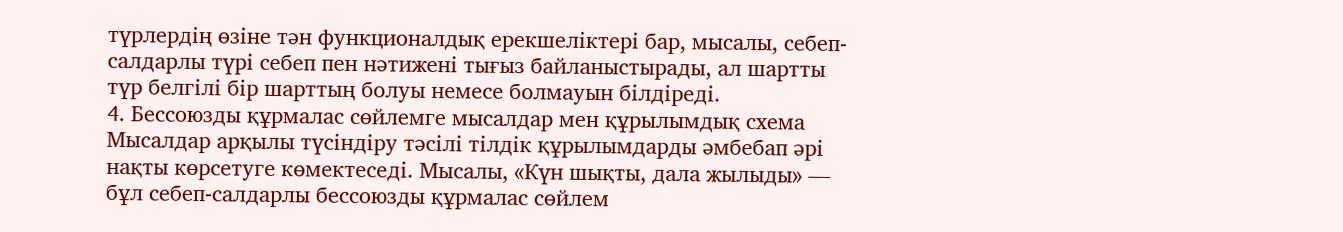түрлердің өзіне тән функционалдық ерекшеліктері бар, мысалы, себеп-салдарлы түрі себеп пен нәтижені тығыз байланыстырады, ал шартты түр белгілі бір шарттың болуы немесе болмауын білдіреді.
4. Бессоюзды құрмалас сөйлемге мысалдар мен құрылымдық схема
Мысалдар арқылы түсіндіру тәсілі тілдік құрылымдарды әмбебап әрі нақты көрсетуге көмектеседі. Мысалы, «Күн шықты, дала жылыды» — бұл себеп-салдарлы бессоюзды құрмалас сөйлем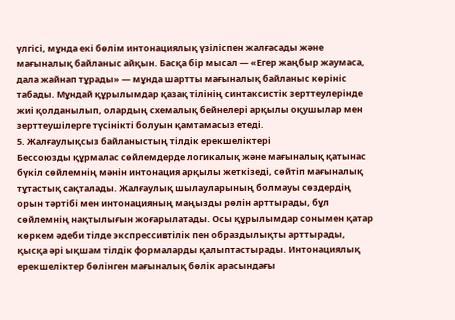үлгісі, мұнда екі бөлім интонациялық үзіліспен жалғасады және мағыналық байланыс айқын. Басқа бір мысал — «Егер жаңбыр жаумаса, дала жайнап тұрады» — мұнда шартты мағыналық байланыс көрініс табады. Мұндай құрылымдар қазақ тілінің синтаксистік зерттеулерінде жиі қолданылып, олардың схемалық бейнелері арқылы оқушылар мен зерттеушілерге түсінікті болуын қамтамасыз етеді.
5. Жалғаулықсыз байланыстың тілдік ерекшеліктері
Бессоюзды құрмалас сөйлемдерде логикалық және мағыналық қатынас бүкіл сөйлемнің мәнін интонация арқылы жеткізеді, сөйтіп мағыналық тұтастық сақталады. Жалғаулық шылауларының болмауы сөздердің орын тәртібі мен интонацияның маңызды рөлін арттырады, бұл сөйлемнің нақтылығын жоғарылатады. Осы құрылымдар сонымен қатар көркем әдеби тілде экспрессивтілік пен образдылықты арттырады, қысқа әрі ықшам тілдік формаларды қалыптастырады. Интонациялық ерекшеліктер бөлінген мағыналық бөлік арасындағы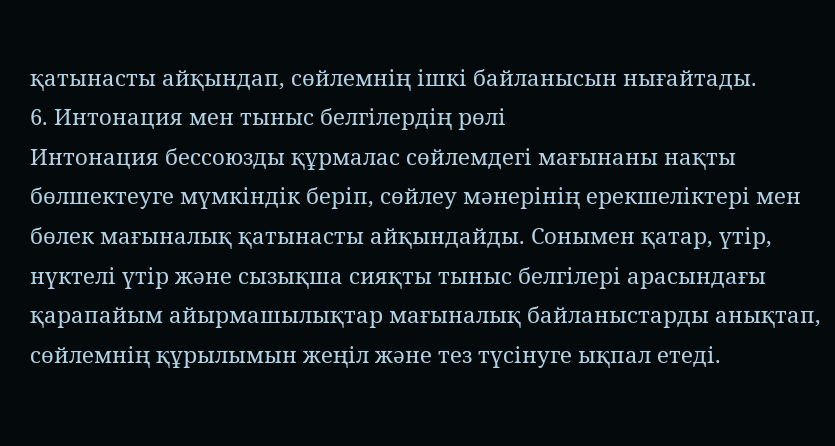қатынасты айқындап, сөйлемнің ішкі байланысын нығайтады.
6. Интонация мен тыныс белгілердің рөлі
Интонация бессоюзды құрмалас сөйлемдегі мағынаны нақты бөлшектеуге мүмкіндік беріп, сөйлеу мәнерінің ерекшеліктері мен бөлек мағыналық қатынасты айқындайды. Сонымен қатар, үтір, нүктелі үтір және сызықша сияқты тыныс белгілері арасындағы қарапайым айырмашылықтар мағыналық байланыстарды анықтап, сөйлемнің құрылымын жеңіл және тез түсінуге ықпал етеді.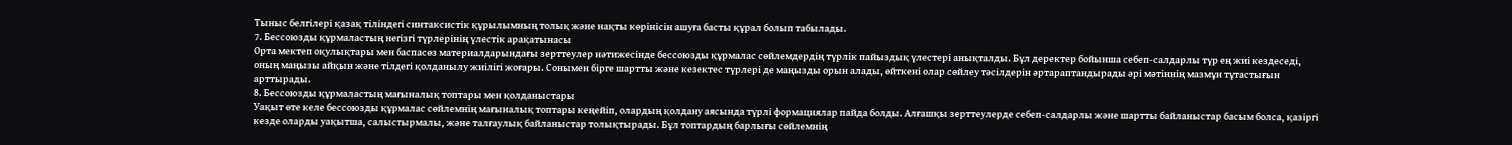Тыныс белгілері қазақ тіліндегі синтаксистік құрылымның толық және нақты көрінісін ашуға басты құрал болып табылады.
7. Бессоюзды құрмаластың негізгі түрлерінің үлестік арақатынасы
Орта мектеп оқулықтары мен баспасөз материалдарындағы зерттеулер нәтижесінде бессоюзды құрмалас сөйлемдердің түрлік пайыздық үлестері анықталды. Бұл деректер бойынша себеп-салдарлы түр ең жиі кездеседі, оның маңызы айқын және тілдегі қолданылу жиілігі жоғары. Сонымен бірге шартты және кезектес түрлері де маңызды орын алады, өйткені олар сөйлеу тәсілдерін әртараптандырады әрі мәтіннің мазмұн тұтастығын арттырады.
8. Бессоюзды құрмаластың мағыналық топтары мен қолданыстары
Уақыт өте келе бессоюзды құрмалас сөйлемнің мағыналық топтары кеңейіп, олардың қолдану аясында түрлі формациялар пайда болды. Алғашқы зерттеулерде себеп-салдарлы және шартты байланыстар басым болса, қазіргі кезде оларды уақытша, салыстырмалы, және талғаулық байланыстар толықтырады. Бұл топтардың барлығы сөйлемнің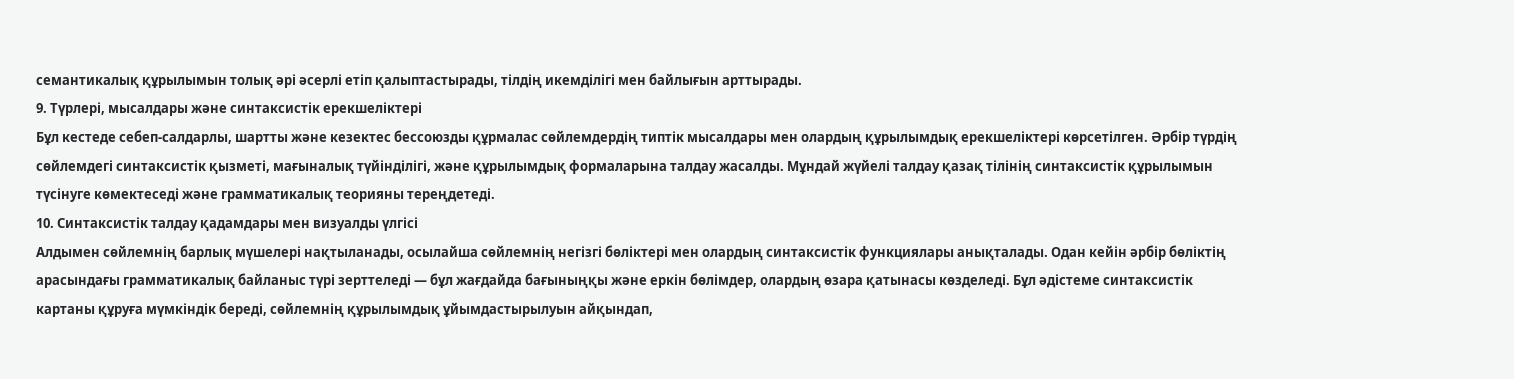семантикалық құрылымын толық әрі әсерлі етіп қалыптастырады, тілдің икемділігі мен байлығын арттырады.
9. Түрлері, мысалдары және синтаксистік ерекшеліктері
Бұл кестеде себеп-салдарлы, шартты және кезектес бессоюзды құрмалас сөйлемдердің типтік мысалдары мен олардың құрылымдық ерекшеліктері көрсетілген. Әрбір түрдің сөйлемдегі синтаксистік қызметі, мағыналық түйінділігі, және құрылымдық формаларына талдау жасалды. Мұндай жүйелі талдау қазақ тілінің синтаксистік құрылымын түсінуге көмектеседі және грамматикалық теорияны тереңдетеді.
10. Синтаксистік талдау қадамдары мен визуалды үлгісі
Алдымен сөйлемнің барлық мүшелері нақтыланады, осылайша сөйлемнің негізгі бөліктері мен олардың синтаксистік функциялары анықталады. Одан кейін әрбір бөліктің арасындағы грамматикалық байланыс түрі зерттеледі — бұл жағдайда бағыныңқы және еркін бөлімдер, олардың өзара қатынасы көзделеді. Бұл әдістеме синтаксистік картаны құруға мүмкіндік береді, сөйлемнің құрылымдық ұйымдастырылуын айқындап,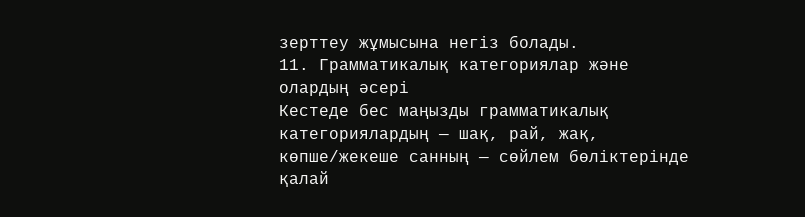зерттеу жұмысына негіз болады.
11. Грамматикалық категориялар және олардың әсері
Кестеде бес маңызды грамматикалық категориялардың — шақ, рай, жақ, көпше/жекеше санның — сөйлем бөліктерінде қалай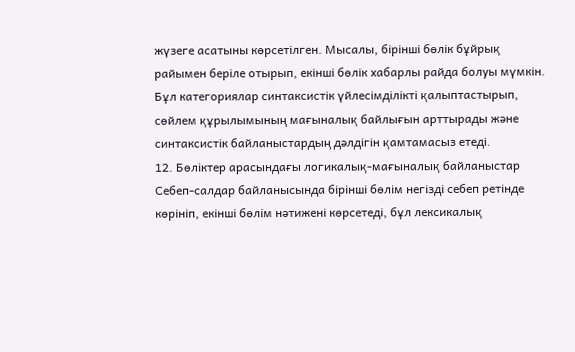жүзеге асатыны көрсетілген. Мысалы, бірінші бөлік бұйрық райымен беріле отырып, екінші бөлік хабарлы райда болуы мүмкін. Бұл категориялар синтаксистік үйлесімділікті қалыптастырып, сөйлем құрылымының мағыналық байлығын арттырады және синтаксистік байланыстардың дәлдігін қамтамасыз етеді.
12. Бөліктер арасындағы логикалық-мағыналық байланыстар
Себеп-салдар байланысында бірінші бөлім негізді себеп ретінде көрініп, екінші бөлім нәтижені көрсетеді, бұл лексикалық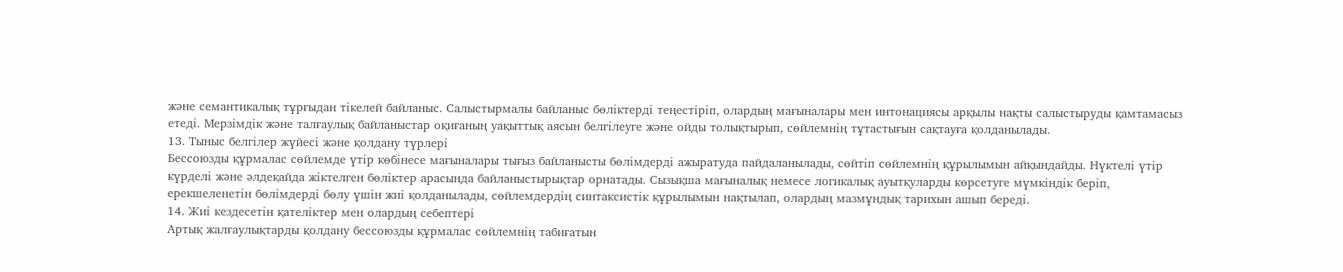және семантикалық тұрғыдан тікелей байланыс. Салыстырмалы байланыс бөліктерді теңестіріп, олардың мағыналары мен интонациясы арқылы нақты салыстыруды қамтамасыз етеді. Мерзімдік және талғаулық байланыстар оқиғаның уақыттық аясын белгілеуге және ойды толықтырып, сөйлемнің тұтастығын сақтауға қолданылады.
13. Тыныс белгілер жүйесі және қолдану түрлері
Бессоюзды құрмалас сөйлемде үтір көбінесе мағыналары тығыз байланысты бөлімдерді ажыратуда пайдаланылады, сөйтіп сөйлемнің құрылымын айқындайды. Нүктелі үтір күрделі және әлдеқайда жіктелген бөліктер арасында байланыстырықтар орнатады. Сызықша мағыналық немесе логикалық ауытқуларды көрсетуге мүмкіндік беріп, ерекшеленетін бөлімдерді бөлу үшін жиі қолданылады, сөйлемдердің синтаксистік құрылымын нақтылап, олардың мазмұндық тарихын ашып береді.
14. Жиі кездесетін қателіктер мен олардың себептері
Артық жалғаулықтарды қолдану бессоюзды құрмалас сөйлемнің табиғатын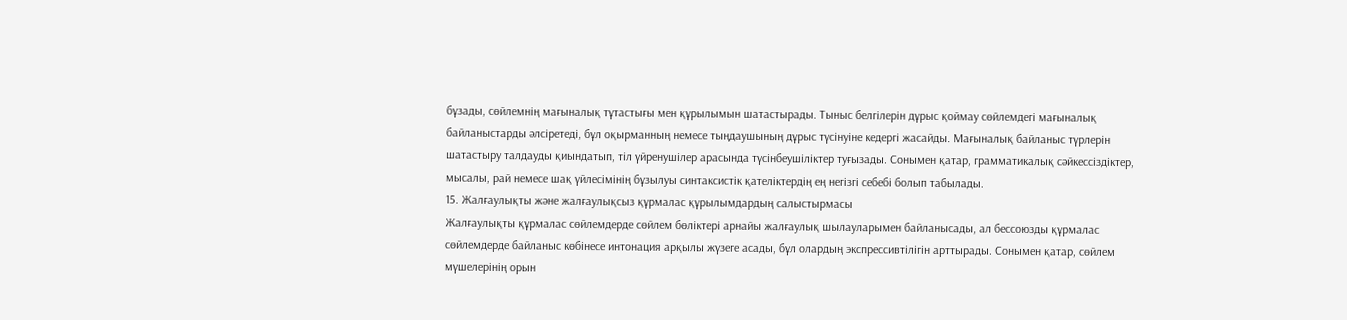бұзады, сөйлемнің мағыналық тұтастығы мен құрылымын шатастырады. Тыныс белгілерін дұрыс қоймау сөйлемдегі мағыналық байланыстарды әлсіретеді, бұл оқырманның немесе тыңдаушының дұрыс түсінуіне кедергі жасайды. Мағыналық байланыс түрлерін шатастыру талдауды қиындатып, тіл үйренушілер арасында түсінбеушіліктер туғызады. Сонымен қатар, грамматикалық сәйкессіздіктер, мысалы, рай немесе шақ үйлесімінің бұзылуы синтаксистік қателіктердің ең негізгі себебі болып табылады.
15. Жалғаулықты және жалғаулықсыз құрмалас құрылымдардың салыстырмасы
Жалғаулықты құрмалас сөйлемдерде сөйлем бөліктері арнайы жалғаулық шылауларымен байланысады, ал бессоюзды құрмалас сөйлемдерде байланыс көбінесе интонация арқылы жүзеге асады, бұл олардың экспрессивтілігін арттырады. Сонымен қатар, сөйлем мүшелерінің орын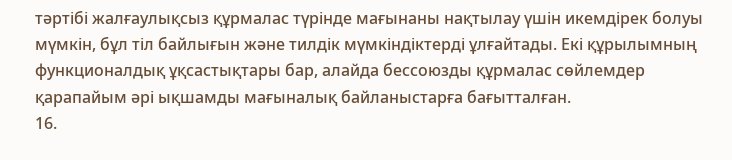тәртібі жалғаулықсыз құрмалас түрінде мағынаны нақтылау үшін икемдірек болуы мүмкін, бұл тіл байлығын және тилдік мүмкіндіктерді ұлғайтады. Екі құрылымның функционалдық ұқсастықтары бар, алайда бессоюзды құрмалас сөйлемдер қарапайым әрі ықшамды мағыналық байланыстарға бағытталған.
16.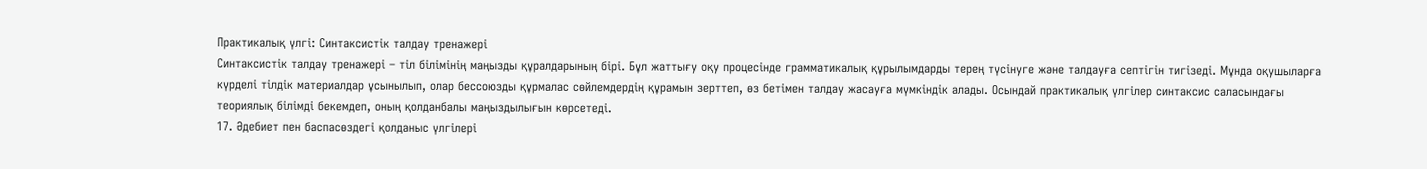Практикалық үлгі: Синтаксистік талдау тренажері
Синтаксистік талдау тренажері – тіл білімінің маңызды құралдарының бірі. Бұл жаттығу оқу процесінде грамматикалық құрылымдарды терең түсінуге және талдауға септігін тигізеді. Мұнда оқушыларға күрделі тілдік материалдар ұсынылып, олар бессоюзды құрмалас сөйлемдердің құрамын зерттеп, өз бетімен талдау жасауға мүмкіндік алады. Осындай практикалық үлгілер синтаксис саласындағы теориялық білімді бекемдеп, оның қолданбалы маңыздылығын көрсетеді.
17. Әдебиет пен баспасөздегі қолданыс үлгілері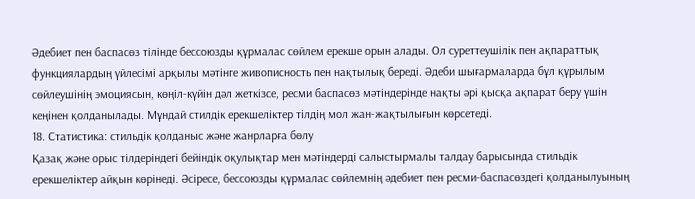Әдебиет пен баспасөз тілінде бессоюзды құрмалас сөйлем ерекше орын алады. Ол суреттеушілік пен ақпараттық функциялардың үйлесімі арқылы мәтінге живописность пен нақтылық береді. Әдеби шығармаларда бұл құрылым сөйлеушінің эмоциясын, көңіл-күйін дәл жеткізсе, ресми баспасөз мәтіндерінде нақты әрі қысқа ақпарат беру үшін кеңінен қолданылады. Мұндай стилдік ерекшеліктер тілдің мол жан-жақтылығын көрсетеді.
18. Статистика: стильдік қолданыс және жанрларға бөлу
Қазақ және орыс тілдеріндегі бейіндік оқулықтар мен мәтіндерді салыстырмалы талдау барысында стильдік ерекшеліктер айқын көрінеді. Әсіресе, бессоюзды құрмалас сөйлемнің әдебиет пен ресми-баспасөздегі қолданылуының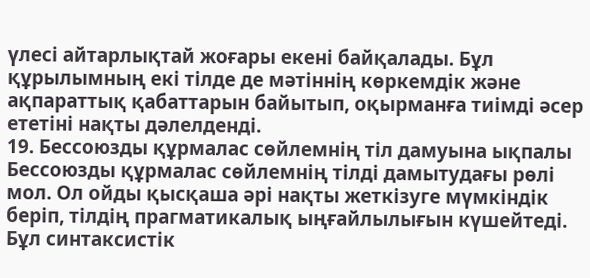үлесі айтарлықтай жоғары екені байқалады. Бұл құрылымның екі тілде де мәтіннің көркемдік және ақпараттық қабаттарын байытып, оқырманға тиімді әсер ететіні нақты дәлелденді.
19. Бессоюзды құрмалас сөйлемнің тіл дамуына ықпалы
Бессоюзды құрмалас сөйлемнің тілді дамытудағы рөлі мол. Ол ойды қысқаша әрі нақты жеткізуге мүмкіндік беріп, тілдің прагматикалық ыңғайлылығын күшейтеді. Бұл синтаксистік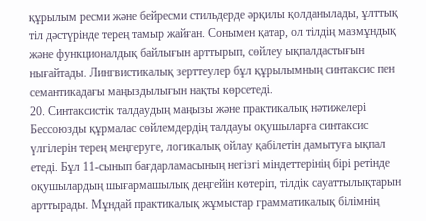құрылым ресми және бейресми стильдерде әрқилы қолданылады, ұлттық тіл дәстүрінде терең тамыр жайған. Сонымен қатар, ол тілдің мазмұндық және функционалдық байлығын арттырып, сөйлеу ықпалдастығын нығайтады. Лингвистикалық зерттеулер бұл құрылымның синтаксис пен семантикадағы маңыздылығын нақты көрсетеді.
20. Синтаксистік талдаудың маңызы және практикалық нәтижелері
Бессоюзды құрмалас сөйлемдердің талдауы оқушыларға синтаксис үлгілерін терең меңгеруге, логикалық ойлау қабілетін дамытуға ықпал етеді. Бұл 11-сынып бағдарламасының негізгі міндеттерінің бірі ретінде оқушылардың шығармашылық деңгейін көтеріп, тілдік сауаттылықтарын арттырады. Мұндай практикалық жұмыстар грамматикалық білімнің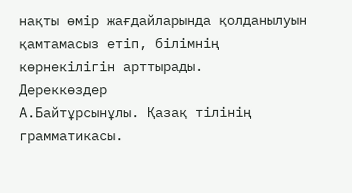нақты өмір жағдайларында қолданылуын қамтамасыз етіп, білімнің көрнекілігін арттырады.
Дереккөздер
А.Байтұрсынұлы. Қазақ тілінің грамматикасы.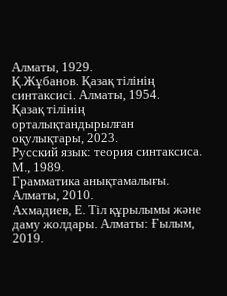Алматы, 1929.
Қ.Жұбанов. Қазақ тілінің синтаксисі. Алматы, 1954.
Қазақ тілінің орталықтандырылған оқулықтары, 2023.
Русский язык: теория синтаксиса. М., 1989.
Грамматика анықтамалығы. Алматы, 2010.
Ахмадиев, Е. Тіл құрылымы және даму жолдары. Алматы: Ғылым, 2019.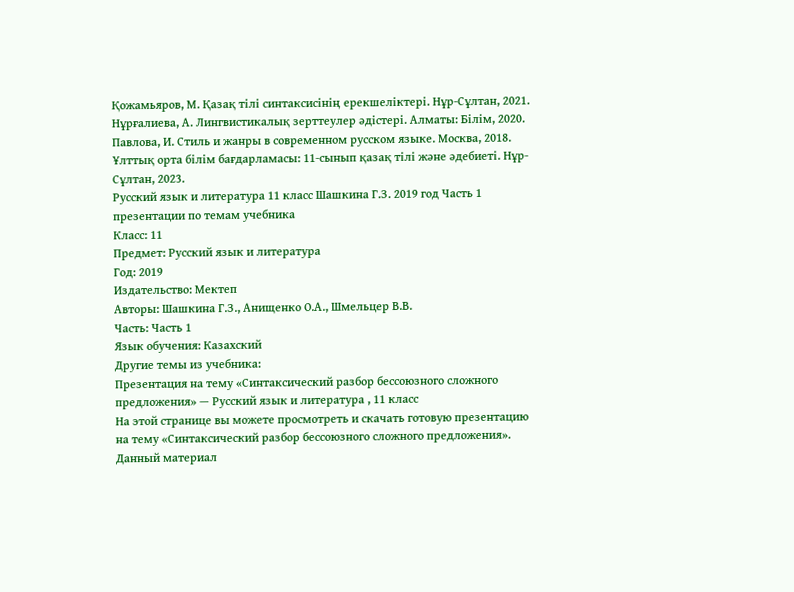Қожамьяров, М. Қазақ тілі синтаксисінің ерекшеліктері. Нұр-Сұлтан, 2021.
Нұрғалиева, А. Лингвистикалық зерттеулер әдістері. Алматы: Білім, 2020.
Павлова, И. Стиль и жанры в современном русском языке. Москва, 2018.
Ұлттық орта білім бағдарламасы: 11-сынып қазақ тілі және әдебиеті. Нұр-Сұлтан, 2023.
Русский язык и литература 11 класс Шашкина Г.З. 2019 год Часть 1 презентации по темам учебника
Класс: 11
Предмет: Русский язык и литература
Год: 2019
Издательство: Мектеп
Авторы: Шашкина Г.З., Анищенко О.А., Шмельцер В.В.
Часть: Часть 1
Язык обучения: Казахский
Другие темы из учебника:
Презентация на тему «Синтаксический разбор бессоюзного сложного предложения» — Русский язык и литература , 11 класс
На этой странице вы можете просмотреть и скачать готовую презентацию на тему «Синтаксический разбор бессоюзного сложного предложения». Данный материал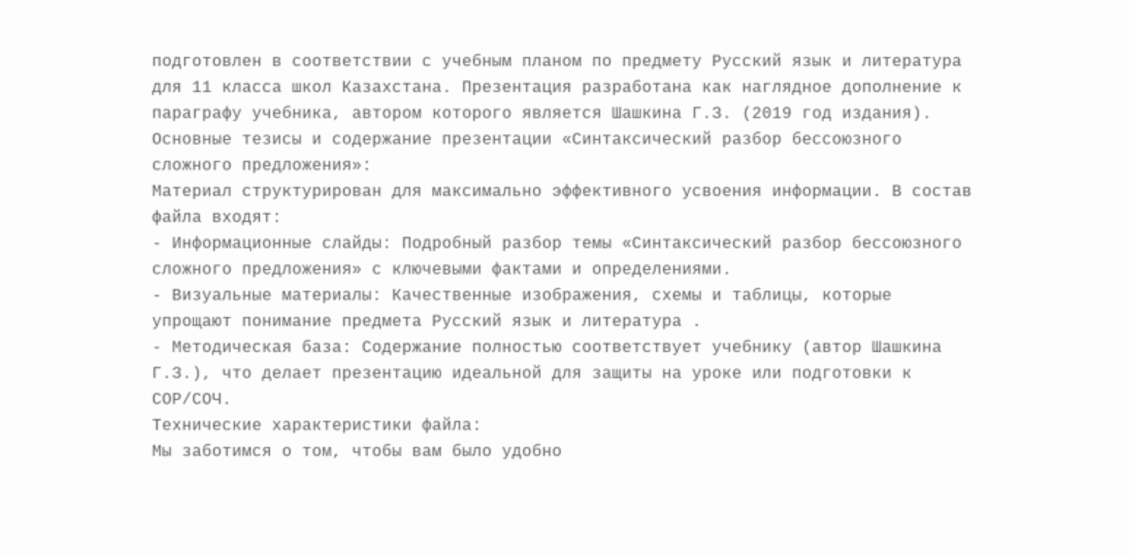подготовлен в соответствии с учебным планом по предмету Русский язык и литература для 11 класса школ Казахстана. Презентация разработана как наглядное дополнение к параграфу учебника, автором которого является Шашкина Г.З. (2019 год издания).
Основные тезисы и содержание презентации «Синтаксический разбор бессоюзного сложного предложения»:
Материал структурирован для максимально эффективного усвоения информации. В состав файла входят:
- Информационные слайды: Подробный разбор темы «Синтаксический разбор бессоюзного сложного предложения» с ключевыми фактами и определениями.
- Визуальные материалы: Качественные изображения, схемы и таблицы, которые упрощают понимание предмета Русский язык и литература .
- Методическая база: Содержание полностью соответствует учебнику (автор Шашкина Г.З.), что делает презентацию идеальной для защиты на уроке или подготовки к СОР/СОЧ.
Технические характеристики файла:
Мы заботимся о том, чтобы вам было удобно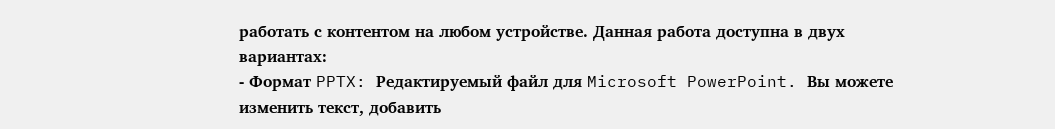работать с контентом на любом устройстве. Данная работа доступна в двух вариантах:
- Формат PPTX: Редактируемый файл для Microsoft PowerPoint. Вы можете изменить текст, добавить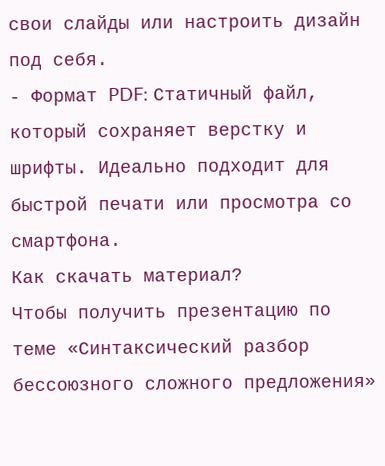свои слайды или настроить дизайн под себя.
- Формат PDF: Статичный файл, который сохраняет верстку и шрифты. Идеально подходит для быстрой печати или просмотра со смартфона.
Как скачать материал?
Чтобы получить презентацию по теме «Синтаксический разбор бессоюзного сложного предложения»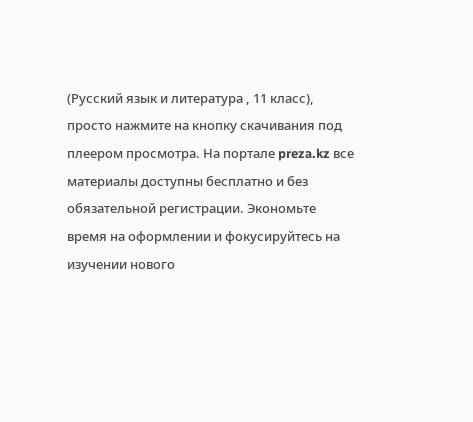(Русский язык и литература , 11 класс), просто нажмите на кнопку скачивания под плеером просмотра. На портале preza.kz все материалы доступны бесплатно и без обязательной регистрации. Экономьте время на оформлении и фокусируйтесь на изучении нового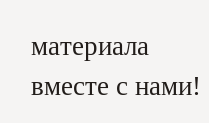материала вместе с нами!